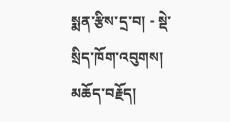སྨན་རྩིས་དྲ་བ། - སྡེ་སྲིད་ཁོག་འབུགས།
མཆོད་བརྗོད།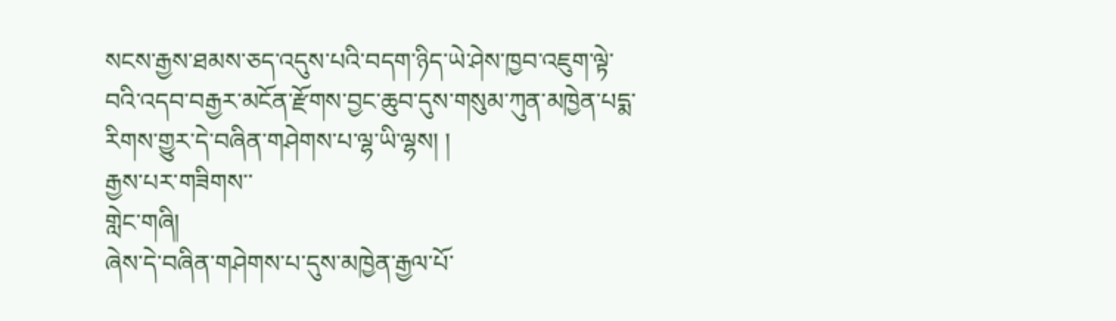སངས་རྒྱས་ཐམས་ཅད་འདུས་པའི་བདག་ཉིད་ཡེ་ཤེས་ཁྱབ་འཇུག་ལྟེ་བའི་འདབ་བརྒྱར་མངོན་རྫོགས་བྱང་ཆུབ་དུས་གསུམ་ཀུན་མཁྱེན་པདྨ་རིགས་གྱུར་དེ་བཞིན་གཤེགས་པ་ལྷ་ཡི་ལྷས། །
རྒྱས་པར་གཟིགས་་
གླེང་གཞི།
ཞེས་དེ་བཞིན་གཤེགས་པ་དུས་མཁྱེན་རྒྱལ་པོ་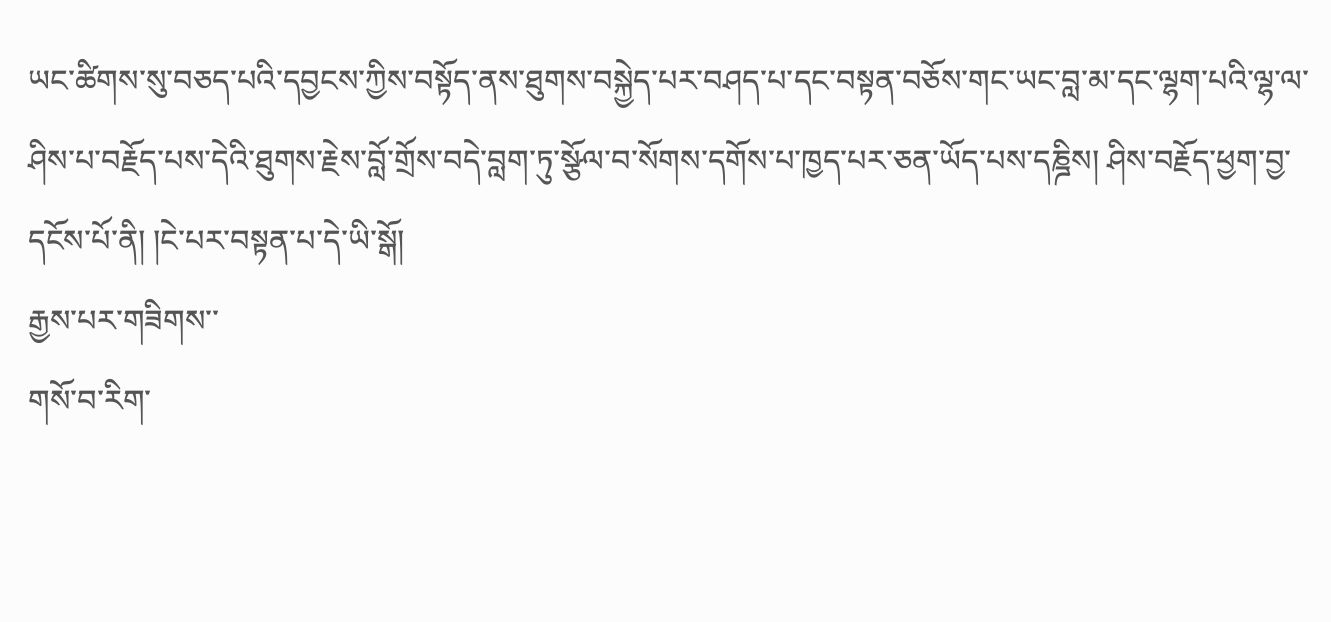ཡང་ཚིགས་སུ་བཅད་པའི་དབྱངས་ཀྱིས་བསྟོད་ནས་ཐུགས་བསྐྱེད་པར་བཤད་པ་དང་བསྟན་བཅོས་གང་ཡང་བླ་མ་དང་ལྷག་པའི་ལྷ་ལ་ཤིས་པ་བརྗོད་པས་དེའི་ཐུགས་རྗེས་བློ་གྲོས་བདེ་བླག་ཏུ་སྩོལ་བ་སོགས་དགོས་པ་ཁྱད་པར་ཅན་ཡོད་པས་དཎྜིས། ཤིས་བརྗོད་ཕྱག་བྱ་དངོས་པོ་ནི། །ངེ་པར་བསྟན་པ་དེ་ཡི་སྒོ།
རྒྱས་པར་གཟིགས་་
གསོ་བ་རིག་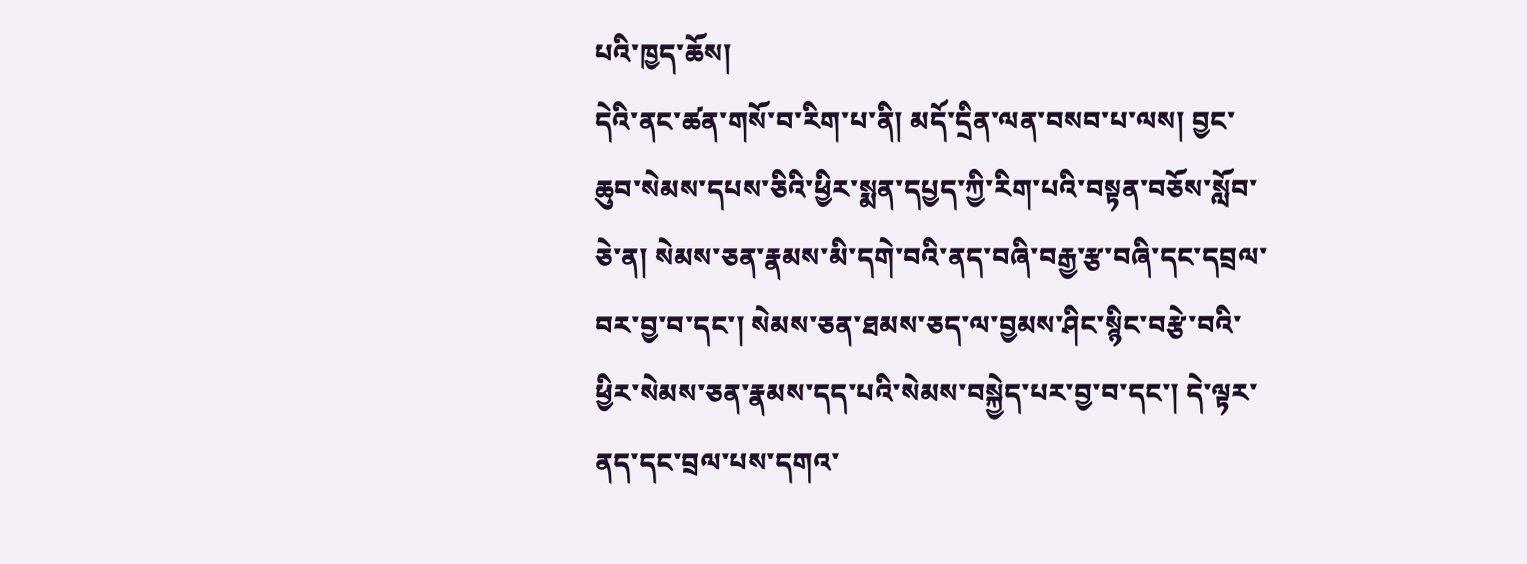པའི་ཁྱད་ཆོས།
དེའི་ནང་ཚན་གསོ་བ་རིག་པ་ནི། མདོ་དྲིན་ལན་བསབ་པ་ལས། བྱང་ཆུབ་སེམས་དཔས་ཅིའི་ཕྱིར་སྨན་དཔྱད་ཀྱི་རིག་པའི་བསྟན་བཅོས་སློབ་ཅེ་ན། སེམས་ཅན་རྣམས་མི་དགེ་བའི་ནད་བཞི་བརྒྱ་རྩ་བཞི་དང་དབྲལ་བར་བྱ་བ་དང་། སེམས་ཅན་ཐམས་ཅད་ལ་བྱམས་ཤིང་སྙིང་བརྩེ་བའི་ཕྱིར་སེམས་ཅན་རྣམས་དད་པའི་སེམས་བསྐྱེད་པར་བྱ་བ་དང་། དེ་ལྟར་ནད་དང་བྲལ་པས་དགའ་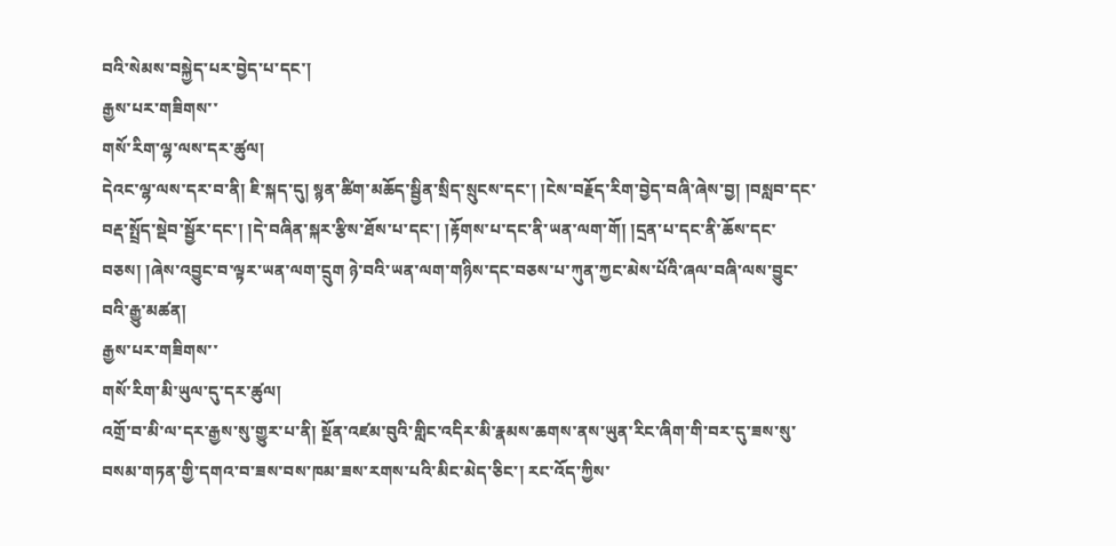བའི་སེམས་བསྐྱེད་པར་བྱེད་པ་དང་།
རྒྱས་པར་གཟིགས་་
གསོ་རིག་ལྷ་ལས་དར་ཚུལ།
དེའང་ལྷ་ལས་དར་བ་ནི། ཇི་སྐད་དུ། སྙན་ཚིག་མཆོད་སྦྱིན་སྲིད་སྲུངས་དང་། །ངེས་བརྗོད་རིག་བྱེད་བཞི་ཞེས་བྱ། །བསླབ་དང་བརྡ་སྤྲོད་སྡེབ་སྦྱོར་དང་། །དེ་བཞིན་སྐར་རྩིས་ཐོས་པ་དང་། །རྟོགས་པ་དང་ནི་ཡན་ལག་གོ། །དྲན་པ་དང་ནི་ཆོས་དང་བཅས། །ཞེས་འབྱུང་བ་ལྟར་ཡན་ལག་དྲུག ཉེ་བའི་ཡན་ལག་གཉིས་དང་བཅས་པ་ཀུན་ཀྱང་མེས་པོའི་ཞལ་བཞི་ལས་བྱུང་བའི་རྒྱུ་མཚན།
རྒྱས་པར་གཟིགས་་
གསོ་རིག་མི་ཡུལ་དུ་དར་ཚུལ།
འགྲོ་བ་མི་ལ་དར་རྒྱས་སུ་གྱུར་པ་ནི། སྔོན་འཛམ་བུའི་གླིང་འདིར་མི་རྣམས་ཆགས་ནས་ཡུན་རིང་ཞིག་གི་བར་དུ་ཟས་སུ་བསམ་གཏན་གྱི་དགའ་བ་ཟས་བས་ཁམ་ཟས་རགས་པའི་མིང་མེད་ཅིང་། རང་འོད་ཀྱིས་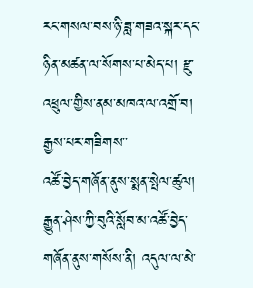རང་གསལ་བས་ཉི་ཟླ་གཟའ་སྐར་དང་ཉིན་མཚན་ལ་སོགས་པ་མེད་པ། རྫུ་འཕྲུལ་གྱིས་ནམ་མཁའ་ལ་འགྲོ་བ།
རྒྱས་པར་གཟིགས་་
འཚོ་བྱེད་གཞོན་ནུས་སྨན་སྤེལ་ཚུལ།
རྒྱུན་ཤེས་ཀྱི་བུའི་སློབ་མ་འཚོ་བྱེད་གཞོན་ནུས་གསོས་ནི། འདུལ་ལ་མེ་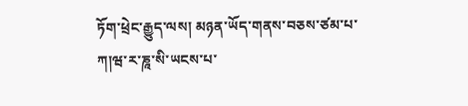ཏོག་ཕྲེང་རྒྱུད་ལས། མཉན་ཡོད་གནས་བཅས་ཙམ་པ་ཀ།ཝ་ར་ཎཱ་སི་ཡངས་པ་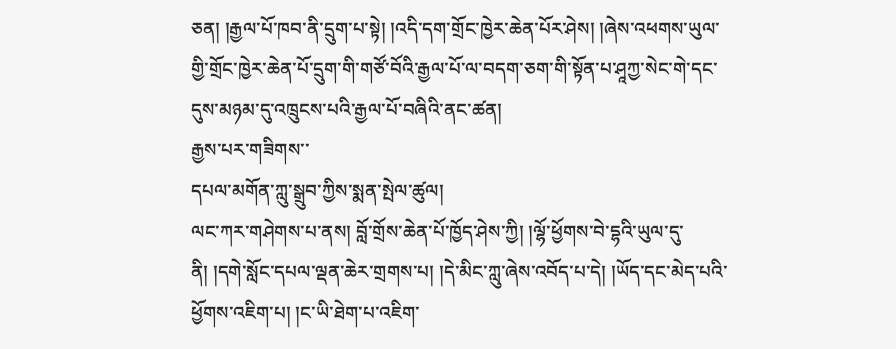ཅན། །རྒྱལ་པོ་ཁབ་ནི་དྲུག་པ་སྟེ། །འདི་དག་གྲོང་ཁྱེར་ཆེན་པོར་ཤེས། །ཞེས་འཕགས་ཡུལ་གྱི་གྲོང་ཁྱེར་ཆེན་པོ་དྲུག་གི་གཙོ་བོའི་རྒྱལ་པོ་ལ་བདག་ཅག་གི་སྟོན་པ་ཤཱཀྱ་སེང་གེ་དང་དུས་མཉམ་དུ་འཁྲུངས་པའི་རྒྱལ་པོ་བཞིའི་ནང་ཚན།
རྒྱས་པར་གཟིགས་་
དཔལ་མགོན་ཀླུ་སྒྲུབ་ཀྱིས་སྨན་སྤེལ་ཚུལ།
ལང་ཀར་གཤེགས་པ་ནས། བློ་གྲོས་ཆེན་པོ་ཁྱོད་ཤེས་ཀྱི། །ལྷོ་ཕྱོགས་བེ་དྷའི་ཡུལ་དུ་ནི། །དགེ་སློང་དཔལ་ལྡན་ཆེར་གྲགས་པ། །དེ་མིང་ཀླུ་ཞེས་འབོད་པ་དེ། །ཡོད་དང་མེད་པའི་ཕྱོགས་འཇིག་པ། །ང་ཡི་ཐེག་པ་འཇིག་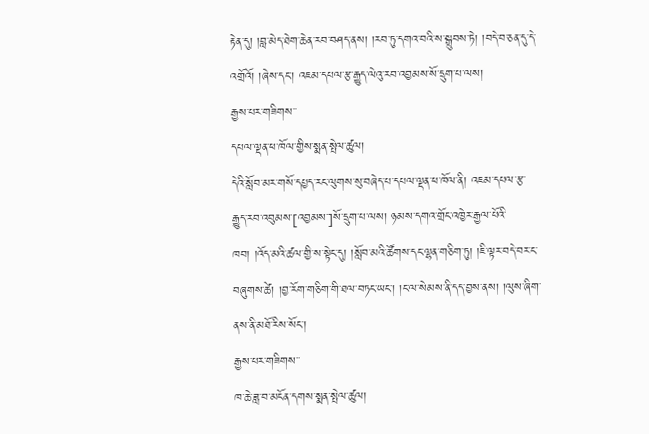རྟེན་དུ། །བླ་མེད་ཐེག་ཆེན་རབ་བཤད་ནས། །རབ་ཏུ་དགའ་བའི་ས་སྒྲུབས་ཏེ། །བདེ་བ་ཅན་དུ་དེ་འགྲོའོ། །ཞེས་དང་། འཇམ་དཔལ་རྩ་རྒྱུད་ལེའུ་རབ་འབྱམས་སོ་དྲུག་པ་ལས།
རྒྱས་པར་གཟིགས་་
དཔལ་ལྡན་ཕ་ཁོལ་གྱིས་སྨན་སྤེལ་ཚུལ།
དེའི་སློབ་མར་གསོ་དཔྱད་རང་ལུགས་སུ་བཞེད་པ་དཔལ་ལྡན་ཕ་ཁོལ་ནི། འཇམ་དཔལ་རྩ་རྒྱུད་རབ་འབུམས་[འབྱམས་]སོ་དྲུག་པ་ལས། ཉམས་དགའ་གྲོང་འཁྱེར་རྒྱལ་པོའི་ཁབ། །འོད་མའི་ཚལ་གྱི་ས་སྟེང་དུ། །སློབ་མའི་ཚོགས་དང་ལྷན་གཅིག་ཏུ། །ཇི་ལྟར་བདེ་བར་ང་བཞུགས་ཚེ། །བྱ་རོག་གཅིག་གི་ཐལ་བཏང་ཡང་། །ང་ལ་སེམས་ནི་དད་བྱས་ནས། །ལུས་ཞིག་ནས་ནི་མཐོ་རིས་སོང་།
རྒྱས་པར་གཟིགས་་
ཁ་ཆེ་ཟླ་བ་མངོན་དགས་སྨན་སྤེལ་ཚུལ།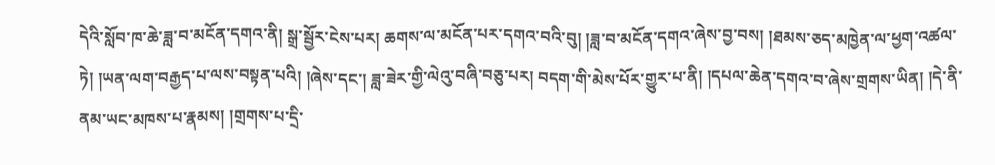དེའི་སློབ་ཁ་ཆེ་ཟླ་བ་མངོན་དགའ་ནི། སྒྲ་སྦྱོར་ངེས་པར། ཆགས་ལ་མངོན་པར་དགའ་བའི་བུ། །ཟླ་བ་མངོན་དགའ་ཞེས་བྱ་བས། །ཐམས་ཅད་མཁྱེན་ལ་ཕྱག་འཚལ་ཏེ། །ཡན་ལག་བརྒྱད་པ་ལས་བསྟན་པའི། །ཞེས་དང་། ཟླ་ཟེར་གྱི་ལེའུ་བཞི་བཅུ་པར། བདག་གི་མེས་པོར་གྱུར་པ་ནི། །དཔལ་ཆེན་དགའ་བ་ཞེས་གྲགས་ཡིན། །དེ་ནི་ནམ་ཡང་མཁས་པ་རྣམས། །གྲགས་པ་དྲི་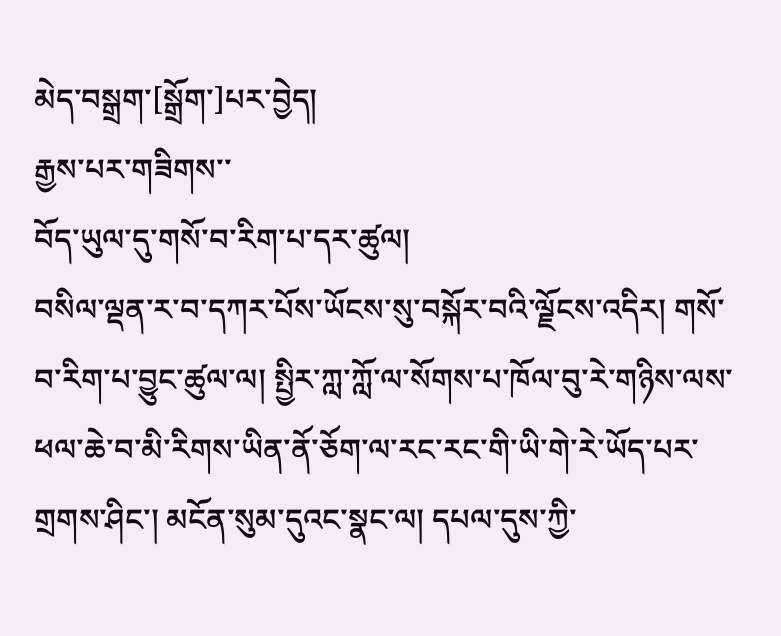མེད་བསྒྲག་[སྒྲོག་]པར་བྱེད།
རྒྱས་པར་གཟིགས་་
བོད་ཡུལ་དུ་གསོ་བ་རིག་པ་དར་ཚུལ།
བསིལ་ལྡན་ར་བ་དཀར་པོས་ཡོངས་སུ་བསྐོར་བའི་ལྗོངས་འདིར། གསོ་བ་རིག་པ་བྱུང་ཚུལ་ལ། སྤྱིར་ཀླ་ཀློ་ལ་སོགས་པ་ཁོལ་བུ་རེ་གཉིས་ལས་ཕལ་ཆེ་བ་མི་རིགས་ཡིན་ནོ་ཅོག་ལ་རང་རང་གི་ཡི་གེ་རེ་ཡོད་པར་གྲགས་ཤིང་། མངོན་སུམ་དུའང་སྣང་ལ། དཔལ་དུས་ཀྱི་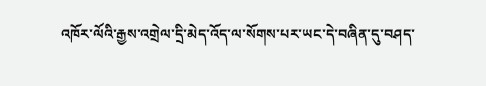འཁོར་ལོའི་རྒྱས་འགྲེལ་དྲི་མེད་འོད་ལ་སོགས་པར་ཡང་དེ་བཞིན་དུ་བཤད་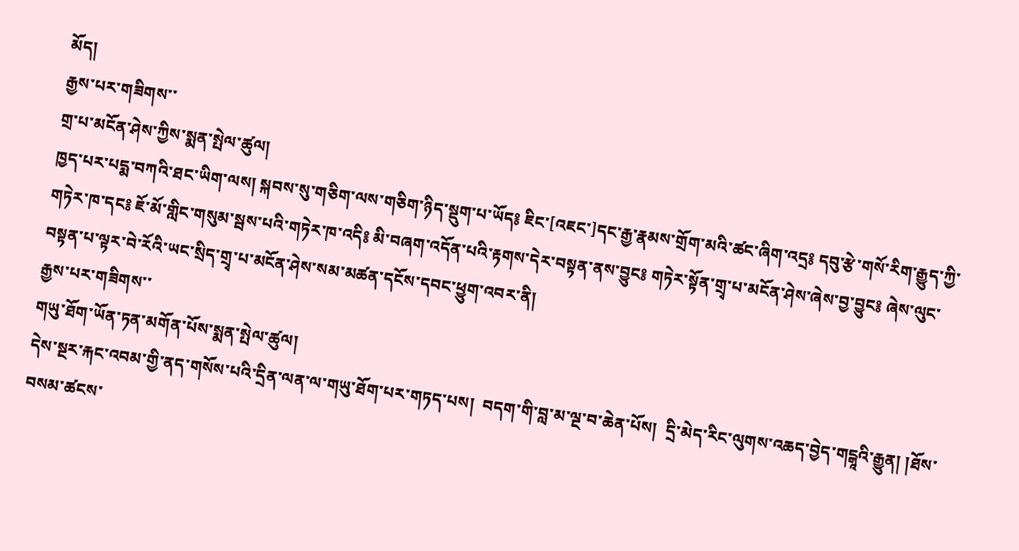མོད།
རྒྱས་པར་གཟིགས་་
གྲ་པ་མངོན་ཤེས་ཀྱིས་སྨན་སྤེལ་ཚུལ།
ཁྱད་པར་པདྨ་བཀའི་ཐང་ཡིག་ལས། སྐབས་སུ་གཅིག་ལས་གཅིག་ཉིད་སྡུག་པ་ཡོད༔ ཇིང་[འཇང་]དང་རྒྱ་རྣམས་གྲོག་མའི་ཚང་ཞིག་འདྲ༔ དབུ་རྩེ་གསོ་རིག་རྒྱུད་ཀྱི་གཏེར་ཁ་དང༔ ཇོ་མོ་གླིང་གསུམ་སྦས་པའི་གཏེར་ཁ་འདི༔ མི་བཞག་འདོན་པའི་རྟགས་དེར་བསྟན་ནས་བྱུང༔ གཏེར་སྟོན་གྲྭ་པ་མངོན་ཤེས་ཞེས་བྱ་བྱུང༔ ཞེས་ལུང་བསྟན་པ་ལྟར་བེ་རོའི་ཡང་སྲིད་གྲྭ་པ་མངོན་ཤེས་སམ་མཚན་དངོས་དབང་ཕྱུག་འབར་ནི།
རྒྱས་པར་གཟིགས་་
གཡུ་ཐོག་ཡོན་ཏན་མགོན་པོས་སྨན་སྤེལ་ཚུལ།
དེས་སྔར་རྐང་འབམ་གྱི་ནད་གསོས་པའི་དྲིན་ལན་ལ་གཡུ་ཐོག་པར་གཏད་པས།  བདག་གི་བླ་མ་ལྔ་བ་ཆེན་པོས།  དྲི་མེད་རིང་ལུགས་འཆད་བྱེད་གངྒཱའི་རྒྱུན། །ཐོས་བསམ་ཚངས་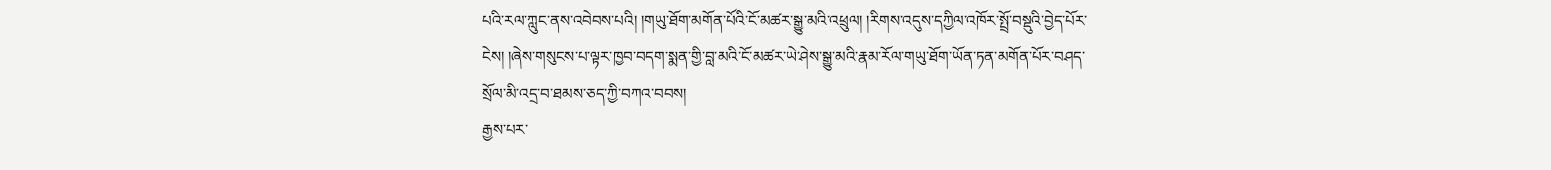པའི་རལ་ཀླུང་ནས་འབེབས་པའི། །གཡུ་ཐོག་མགོན་པོའི་ངོ་མཚར་སྒྱུ་མའི་འཕྲུལ། །རིགས་འདུས་དཀྱིལ་འཁོར་སྤྲོ་བསྡུའི་བྱེད་པོར་ངེས། །ཞེས་གསུངས་པ་ལྟར་ཁྱབ་བདག་སྨན་གྱི་བླ་མའི་ངོ་མཚར་ཡེ་ཤེས་སྒྱུ་མའི་རྣམ་རོལ་གཡུ་ཐོག་ཡོན་ཏན་མགོན་པོར་བཤད་སྲོལ་མི་འདྲ་བ་ཐམས་ཅད་ཀྱི་བཀའ་བབས།
རྒྱས་པར་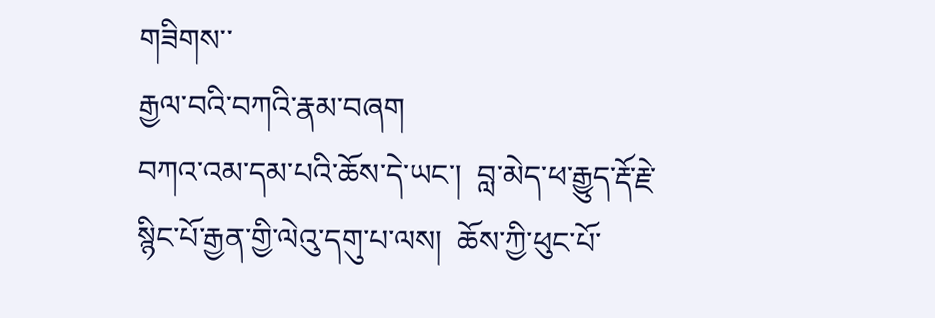གཟིགས་་
རྒྱལ་བའི་བཀའི་རྣམ་བཞག
བཀའ་འམ་དམ་པའི་ཆོས་དེ་ཡང་།  བླ་མེད་ཕ་རྒྱུད་རྡོ་རྗེ་སྙིང་པོ་རྒྱན་གྱི་ལེའུ་དགུ་པ་ལས།  ཆོས་ཀྱི་ཕུང་པོ་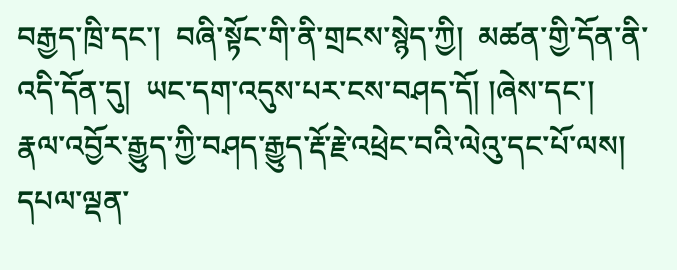བརྒྱད་ཁྲི་དང་།  བཞི་སྟོང་གི་ནི་གྲངས་སྙེད་ཀྱི།  མཚན་གྱི་དོན་ནི་འདི་དོན་དུ།  ཡང་དག་འདུས་པར་ངས་བཤད་དོ། །ཞེས་དང་།  རྣལ་འབྱོར་རྒྱུད་ཀྱི་བཤད་རྒྱུད་རྡོ་རྗེ་འཕྲེང་བའི་ལེའུ་དང་པོ་ལས།  དཔལ་ལྡན་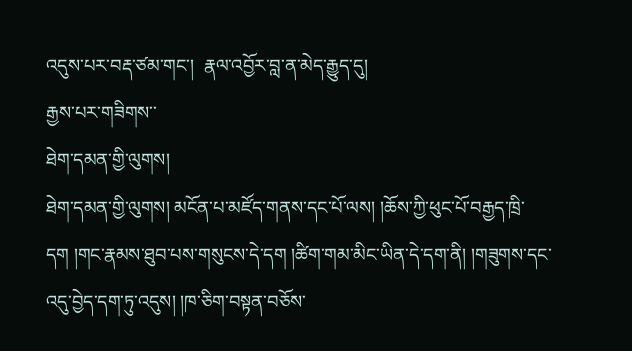འདུས་པར་བརྡ་ཙམ་གང་།  རྣལ་འབྱོར་བླ་ན་མེད་རྒྱུད་དུ།
རྒྱས་པར་གཟིགས་་
ཐེག་དམན་གྱི་ལུགས།
ཐེག་དམན་གྱི་ལུགས། མངོན་པ་མཛོད་གནས་དང་པོ་ལས། །ཆོས་ཀྱི་ཕུང་པོ་བརྒྱད་ཁྲི་དག །གང་རྣམས་ཐུབ་པས་གསུངས་དེ་དག །ཚིག་གམ་མིང་ཡིན་དེ་དག་ནི། །གཟུགས་དང་འདུ་བྱེད་དག་ཏུ་འདུས། །ཁ་ཅིག་བསྟན་བཅོས་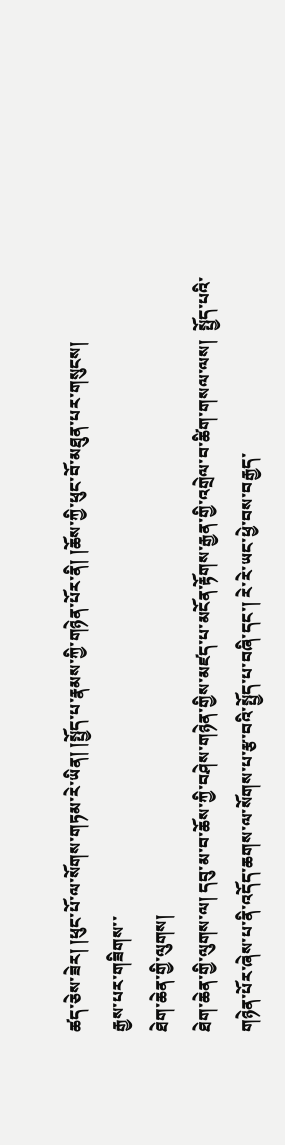ཚད་ཅེས་ཟེར། །ཕུང་པོ་ལ་སོགས་གཏམ་རེ་ཡིན། །སྤྱོད་པ་རྣམས་ཀྱི་གཉེན་པོར་ནི། །ཆོས་ཀྱི་ཕུང་བོ་མཐུན་པར་གསུངས།
རྒྱས་པར་གཟིགས་་
ཐེག་ཆེན་གྱི་ལུགས།
ཐེག་ཆེན་གྱི་ལུགས་ལ། དབུ་མ་བ་ཆོས་ཀྱི་བཤེས་གཉེན་གྱིས་མཛད་པ་མངོན་རྟོགས་རྒྱན་གྱི་འགྲེལ་བ་ཚིག་གསལ་ལས།  སྤྱོད་པའི་གཉེན་པོར་ཞེས་པ་ནི་འདོད་ཆགས་ལ་སོགས་པ་རྩ་བའི་སྤྱོད་པ་བཞི་དང་། རེ་རེ་ཡང་ཕྱེ་བས་བརྒྱད་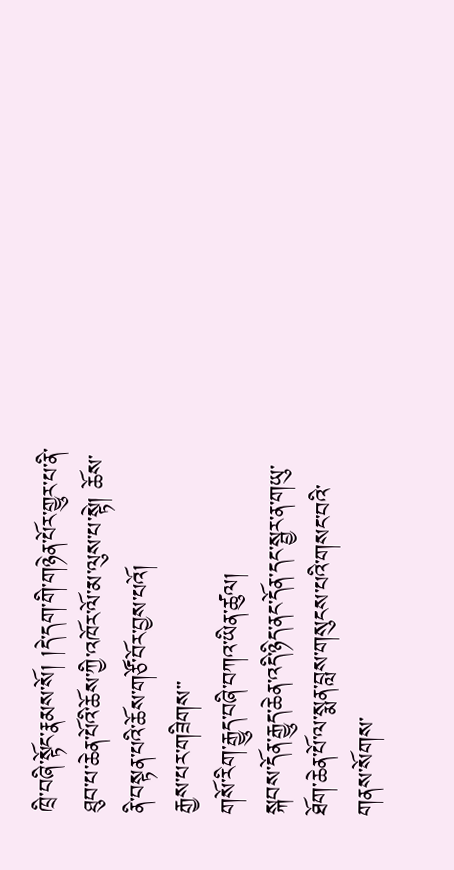ཁྲི་བཞི་སྟོང་རྣམས་སོ། །དེ་དག་གི་གཉེན་པོར་གྱུར་པ་ནི་ཐུབ་པ་ཆེན་པོའི་ཆོས་ཀྱི་འཁོར་ལོ་མ་ལུས་པ་སྟེ། ཆོས་ནི་བསྟན་པའི་ཆོས་གཙོ་བོར་བྱས་པའོ།
རྒྱས་པར་གཟིགས་་
གསོ་རིག་རྒྱུད་བཞི་བཀའ་ཡིན་ཚུལ།
སྐབས་དོན་རྒྱུད་ཆེན་འདི་ཉིད་ནང་དོན་དང་སྦྱར་ན་གཡུ་ཐོག་ཆེན་པོ་ལ་སྨན་བླས་གསུངས་པའི་གསང་བའི་གནས་སོགས་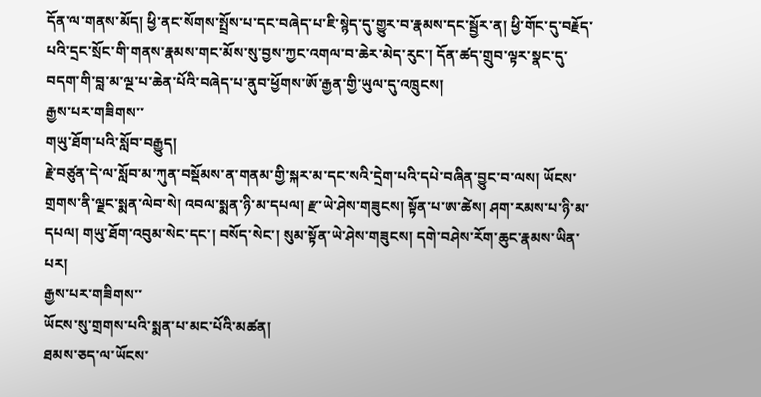དོན་ལ་གནས་མོད། ཕྱི་ནང་སོགས་སྤྲོས་པ་དང་བཞེད་པ་ཇི་སྙེད་དུ་གྱུར་བ་རྣམས་དང་སྦྱོར་ན། ཕྱི་གོང་དུ་བརྗོད་པའི་དྲང་སྲོང་གི་གནས་རྣམས་གང་མོས་སུ་བྱས་ཀྱང་འགལ་བ་ཆེར་མེད་རུང་། དོན་ཚད་གྲུབ་ལྟར་སྣང་དུ་བདག་གི་བླ་མ་ལྔ་པ་ཆེན་པོའི་བཞེད་པ་ནུབ་ཕྱོགས་ཨོ་རྒྱན་གྱི་ཡུལ་དུ་འཁྲུངས།
རྒྱས་པར་གཟིགས་་
གཡུ་ཐོག་པའི་སློབ་བརྒྱུད།
རྗེ་བཙུན་དེ་ལ་སློབ་མ་ཀུན་བསྡོམས་ན་གནམ་གྱི་སྐར་མ་དང་སའི་དྲེག་པའི་དཔེ་བཞིན་བྱུང་བ་ལས། ཡོངས་གྲགས་ནི་ལྗང་སྨན་ལེབ་སེ། འབལ་སྨན་ཉི་མ་དཔལ། རྫ་ཡེ་ཤེས་གཟུངས། སྟོན་པ་ཨ་ཚེས། ཤག་རམས་པ་ཉི་མ་དཔལ། གཡུ་ཐོག་འབུམ་སེང་དང་། བསོད་སེང་། སུམ་སྟོན་ཡེ་ཤེས་གཟུངས། དགེ་བཤེས་རོག་ཆུང་རྣམས་ཡིན་པར།
རྒྱས་པར་གཟིགས་་
ཡོངས་སུ་གྲགས་པའི་སྨན་པ་མང་པོའི་མཚན།
ཐམས་ཅད་ལ་ཡོངས་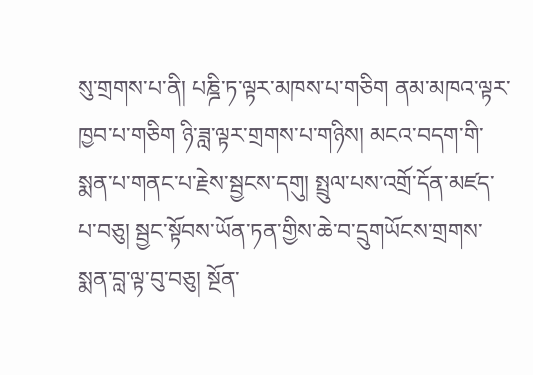སུ་གྲགས་པ་ནི། པཎྜི་ཏ་ལྟར་མཁས་པ་གཅིག ནམ་མཁའ་ལྟར་ཁྱབ་པ་གཅིག ཉི་ཟླ་ལྟར་གྲགས་པ་གཉིས། མངའ་བདག་གི་སྨན་པ་གནང་པ་རྗེས་སྦྱངས་དགུ། སྤྲུལ་པས་འགྲོ་དོན་མཛད་པ་བཅུ། སྦྱང་སྟོབས་ཡོན་ཏན་གྱིས་ཆེ་བ་དྲུགཡོངས་གྲགས་སྨན་བླ་ལྟ་བུ་བཅུ། སྔོན་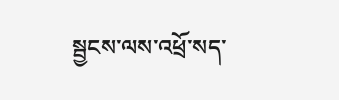སྦྱངས་ལས་འཕྲོ་སད་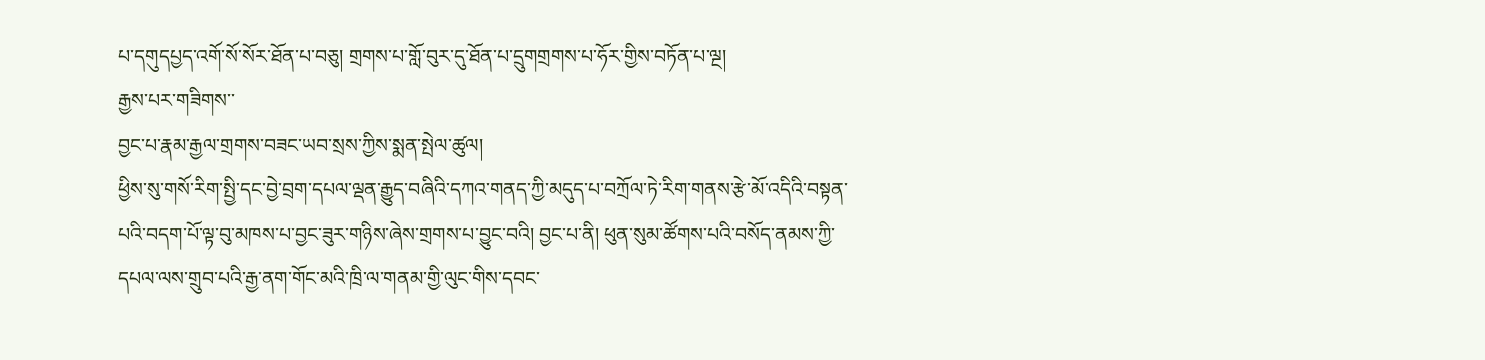པ་དགུདཔྱད་འགོ་སོ་སོར་ཐོན་པ་བཅུ། གྲགས་པ་གློ་བུར་དུ་ཐོན་པ་དྲུགགྲགས་པ་ཧོར་གྱིས་བཏོན་པ་ལྔ།
རྒྱས་པར་གཟིགས་་
བྱང་པ་རྣམ་རྒྱལ་གྲགས་བཟང་ཡབ་སྲས་ཀྱིས་སྨན་སྤེལ་ཚུལ།
ཕྱིས་སུ་གསོ་རིག་སྤྱི་དང་བྱེ་བྲག་དཔལ་ལྡན་རྒྱུད་བཞིའི་དཀའ་གནད་ཀྱི་མདུད་པ་བཀྲོལ་ཏེ་རིག་གནས་རྩེ་མོ་འདིའི་བསྟན་པའི་བདག་པོ་ལྟ་བུ་མཁས་པ་བྱང་ཟུར་གཉིས་ཞེས་གྲགས་པ་བྱུང་བའི། བྱང་པ་ནི། ཕུན་སུམ་ཚོགས་པའི་བསོད་ནམས་ཀྱི་དཔལ་ལས་གྲུབ་པའི་རྒྱ་ནག་གོང་མའི་ཁྲི་ལ་གནམ་གྱི་ལུང་གིས་དབང་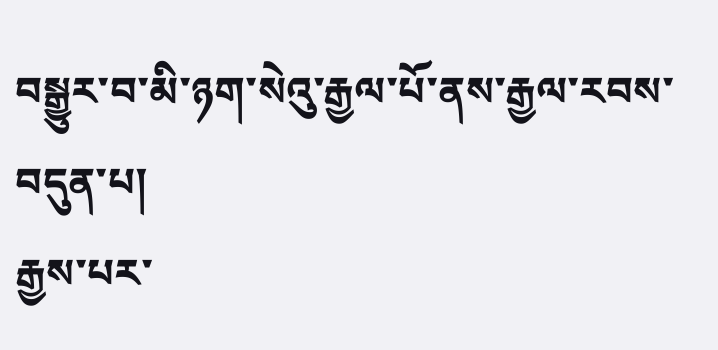བསྒྱུར་བ་མི་ཉག་སེའུ་རྒྱལ་པོ་ནས་རྒྱལ་རབས་བདུན་པ།
རྒྱས་པར་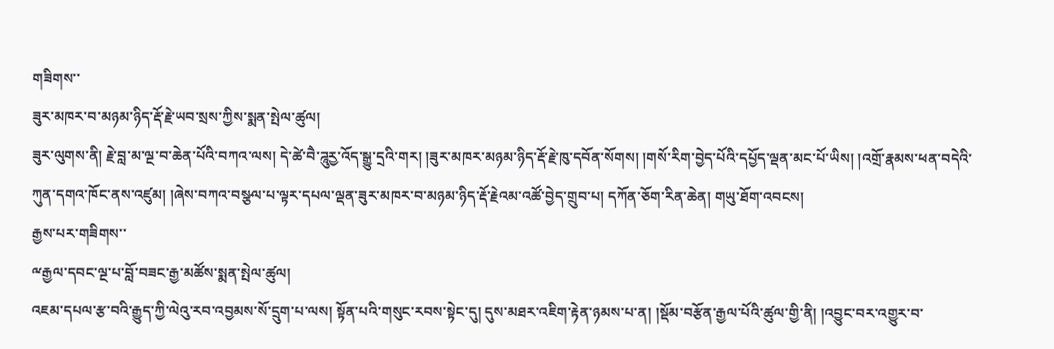གཟིགས་་
ཟུར་མཁར་བ་མཉམ་ཉིད་རྡོ་རྗེ་ཡབ་སྲས་ཀྱིས་སྨན་སྤེལ་ཚུལ།
ཟུར་ལུགས་ནི། རྗེ་བླ་མ་ལྔ་བ་ཆེན་པོའི་བཀའ་ལས། དེ་ཚེ་བཻ་ཌཱུརྱ་འོད་སྒྱུ་དྲའི་གར། །ཟུར་མཁར་མཉམ་ཉིད་རྡོ་རྗེ་ཁུ་དབོན་སོགས། །གསོ་རིག་བྱེད་པོའི་དཔྱོད་ལྡན་མང་པོ་ཡིས། །འགྲོ་རྣམས་ཕན་བདེའི་ཀུན་དགའ་ཁོང་ནས་འཛུམ། །ཞེས་བཀའ་བསྩལ་པ་ལྟར་དཔལ་ལྡན་ཟུར་མཁར་བ་མཉམ་ཉིད་རྡོ་རྗེའམ་འཚོ་བྱེད་གྲུབ་པ། དཀོན་ཅོག་རིན་ཆེན། གཡུ་ཐོག་འབངས།
རྒྱས་པར་གཟིགས་་
ྋརྒྱལ་དབང་ལྔ་པ་བློ་བཟང་རྒྱ་མཚོས་སྨན་སྤེལ་ཚུལ།
འཇམ་དཔལ་རྩ་བའི་རྒྱུད་ཀྱི་ལེའུ་རབ་འབྱམས་སོ་དྲུག་པ་ལས། སྟོན་པའི་གསུང་རབས་སྟེང་དུ། དུས་མཐར་འཇིག་རྟེན་ཉམས་པ་ན། །སྡོམ་བརྩོན་རྒྱལ་པོའི་ཚུལ་གྱི་ནི། །འབྱུང་བར་འགྱུར་བ་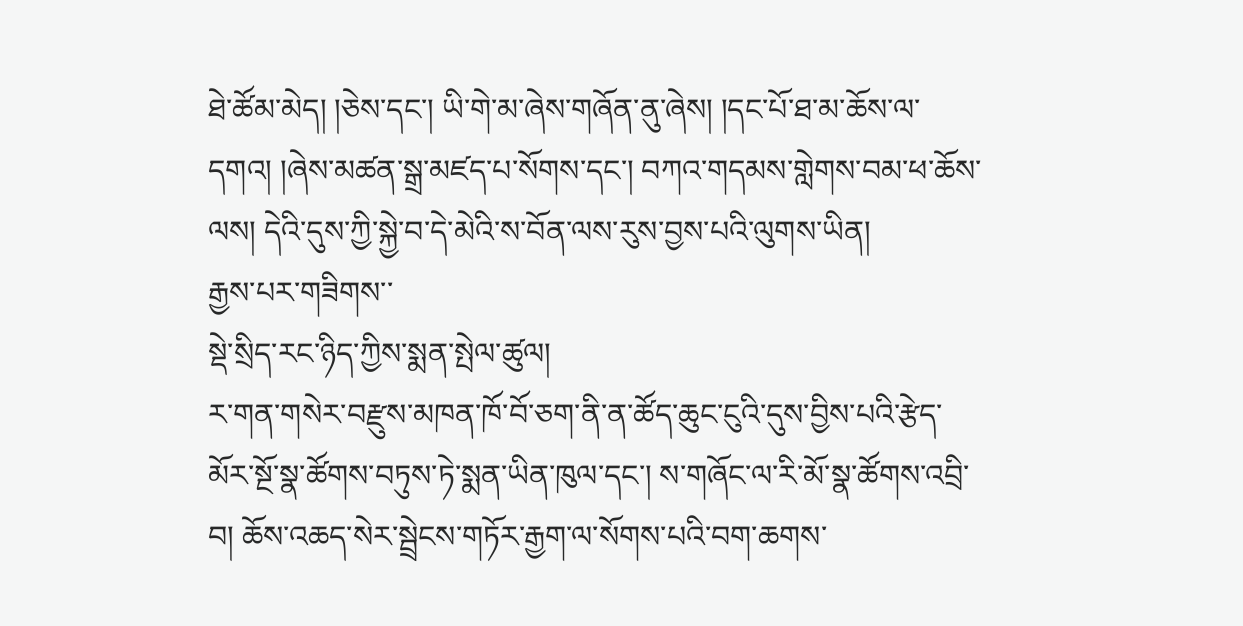ཐེ་ཚོམ་མེད། །ཅེས་དང་། ཡི་གེ་མ་ཞེས་གཞོན་ནུ་ཞེས། །དང་པོ་ཐ་མ་ཆོས་ལ་དགའ། །ཞེས་མཚན་སྒྲ་མཛད་པ་སོགས་དང་། བཀའ་གདམས་གླེགས་བམ་ཕ་ཆོས་ལས། དེའི་དུས་ཀྱི་སྐྱེ་བ་དེ་མེའི་ས་བོན་ལས་རུས་བྱས་པའི་ལུགས་ཡིན།
རྒྱས་པར་གཟིགས་་
སྡེ་སྲིད་རང་ཉིད་ཀྱིས་སྨན་སྤེལ་ཚུལ།
ར་གན་གསེར་བརྫུས་མཁན་ཁོ་བོ་ཅག་ནི་ན་ཚོད་ཆུང་ངུའི་དུས་བྱིས་པའི་རྩེད་མོར་སྔོ་སྣ་ཚོགས་བཏུས་ཏེ་སྨན་ཡིན་ཁུལ་དང་། ས་གཞོང་ལ་རི་མོ་སྣ་ཚོགས་འབྲི་བ། ཆོས་འཆད་སེར་སྦྲེངས་གཏོར་རྒྱག་ལ་སོགས་པའི་བག་ཆགས་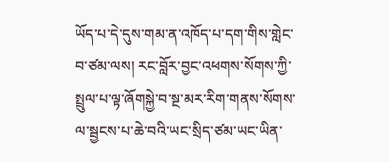ཡོད་པ་དེ་དུས་གམ་ན་འཁོད་པ་དག་གིས་གླེང་བ་ཙམ་ལས། རང་བློར་བྱང་འཕགས་སོགས་ཀྱི་སྤྲུལ་པ་ལྟ་ཞོགསྐྱེ་བ་སྔ་མར་རིག་གནས་སོགས་ལ་སྦྱངས་པ་ཆེ་བའི་ཡང་སྲིད་ཙམ་ཡང་ཡིན་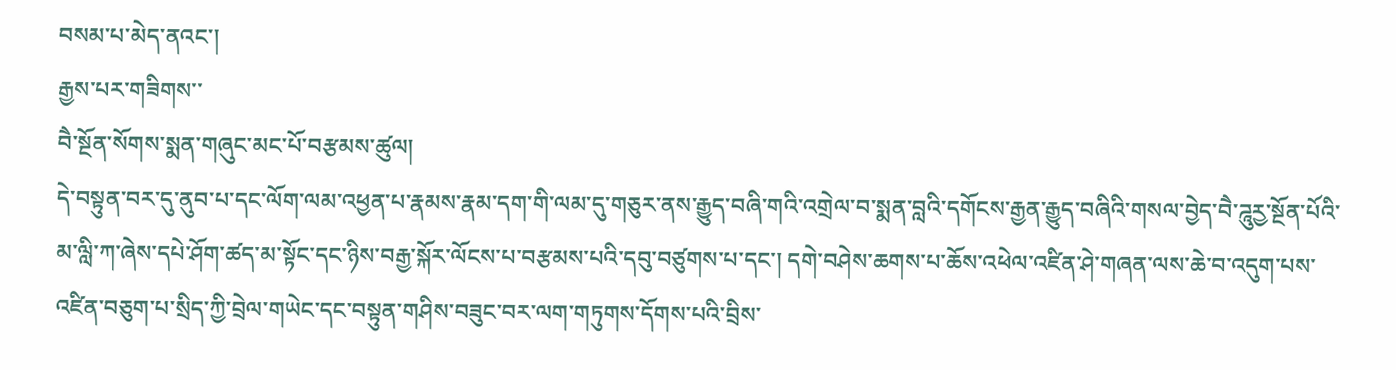བསམ་པ་མེད་ནའང་།
རྒྱས་པར་གཟིགས་་
བཻ་སྔོན་སོགས་སྨན་གཞུང་མང་པོ་བརྩམས་ཚུལ།
དེ་བསྟུན་བར་དུ་ནུབ་པ་དང་ལོག་ལམ་འཕྱན་པ་རྣམས་རྣམ་དག་གི་ལམ་དུ་གཅུར་ནས་རྒྱུད་བཞི་གའི་འགྲེལ་བ་སྨན་བླའི་དགོངས་རྒྱན་རྒྱུད་བཞིའི་གསལ་བྱེད་བཻ་ཌཱུརྱ་སྔོན་པོའི་མ་ལླི་ཀ་ཞེས་དཔེ་ཤོག་ཚད་མ་སྟོང་དང་ཉིས་བརྒྱ་སྐོར་ལོངས་པ་བརྩམས་པའི་དབུ་བཙུགས་པ་དང་། དགེ་བཤེས་ཆགས་པ་ཆོས་འཕེལ་འཛིན་ཤེ་གཞན་ལས་ཆེ་བ་འདུག་པས་འཛིན་བཅུག་པ་སྲིད་ཀྱི་བྲེལ་གཡེང་དང་བསྟུན་གཤིས་བཟུང་བར་ལག་གཏུགས་དོགས་པའི་བྲིས་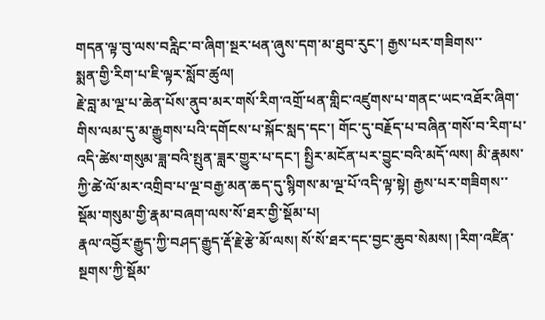གདན་ལྟ་བུ་ལས་བརླིང་བ་ཞིག་སྔར་ཕན་ཞུས་དག་མ་ཐུབ་རུང་། རྒྱས་པར་གཟིགས་་
སྨན་གྱི་རིག་པ་ཇི་ལྟར་སློབ་ཚུལ།
རྗེ་བླ་མ་ལྔ་པ་ཆེན་པོས་ནུབ་མར་གསོ་རིག་འགྲོ་ཕན་གླིང་འཛུགས་པ་གནང་ཡང་འཐོར་ཞིག་གིས་ལམ་དུ་མ་རྒྱུགས་པའི་དགོངས་པ་སྐོང་སླད་དང་། གོང་དུ་བརྗོད་པ་བཞིན་གསོ་བ་རིག་པ་འདི་ཚེས་གསུམ་ཟླ་བའི་སྤུན་ཟླར་གྱུར་པ་དང་། སྤྱིར་མངོན་པར་བྱུང་བའི་མདོ་ལས། མི་རྣམས་ཀྱི་ཚེ་ལོ་མར་འགྲིབ་པ་ལྔ་བརྒྱ་མན་ཆད་དུ་སྙིགས་མ་ལྔ་པོ་འདི་ལྟ་སྟེ། རྒྱས་པར་གཟིགས་་
སྡོམ་གསུམ་གྱི་རྣམ་བཞག་ལས་སོ་ཐར་གྱི་སྡོམ་པ།
རྣལ་འབྱོར་རྒྱུད་ཀྱི་བཤད་རྒྱུད་རྡོ་རྗེ་རྩེ་མོ་ལས། སོ་སོ་ཐར་དང་བྱང་ཆུབ་སེམས། །རིག་འཛིན་སྔགས་ཀྱི་སྡོམ་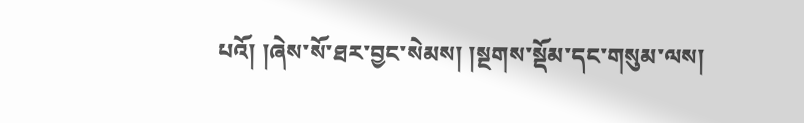པའོ། །ཞེས་སོ་ཐར་བྱང་སེམས། །སྔགས་སྡོམ་དང་གསུམ་ལས།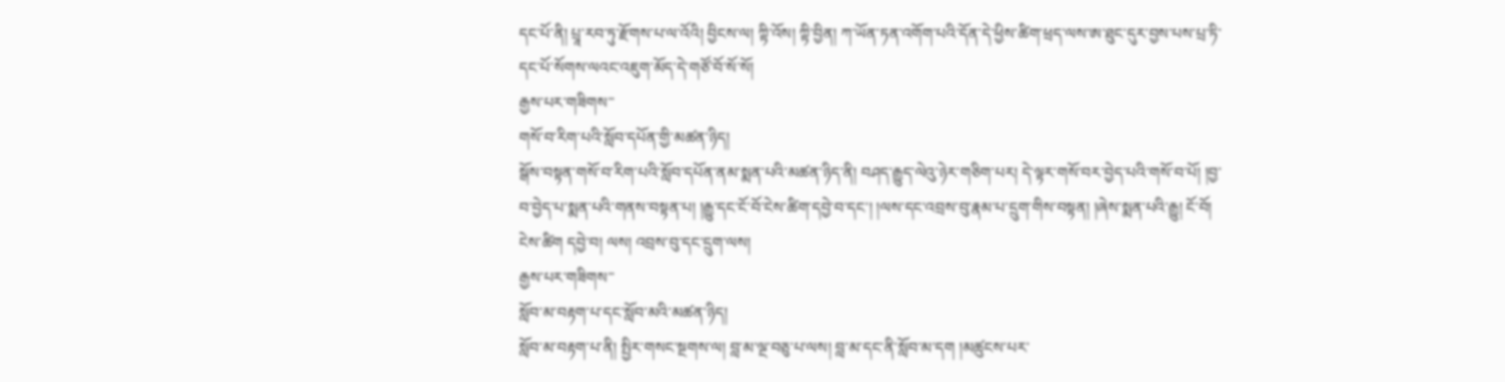དང་པོ་ནི། པྲཱ་རབ་ཏུ་རྫོགས་པ་ལ་འོའི། བྱིངས་ལ། ཀྟི་འོས། ཀྟི་བྱིན། ཀ་ཡོན་ཏན་འགོག་པའི་དོན་དེ་ཕྱིས་ཚིག་ཕྲད་ལས་ཨ་ཐུང་དུར་བྱས་པས་པྲ་ཏི་དང་པོ་སོགས་ལའང་འཇུག་མོད་དེ་གཙོ་བོ་སོ་སོ།
རྒྱས་པར་གཟིགས་་
གསོ་བ་རིག་པའི་སློབ་དཔོན་གྱི་མཚན་ཉིད།
སྒོས་བསྟན་གསོ་བ་རིག་པའི་སློབ་དཔོན་ནམ་སྨན་པའི་མཚན་ཉིད་ནི། བཤད་རྒྱུད་ལེའུ་ཉེར་གཅིག་པར། དེ་ལྟར་གསོ་བར་བྱེད་པའི་གསོ་བ་པོ། །བྱ་བ་བྱེད་པ་སྨན་པའི་གནས་བསྟན་པ། །རྒྱུ་དང་ངོ་བོ་ངེས་ཚིག་དབྱེ་བ་དང་། །ལས་དང་འབྲས་བུ་རྣམ་པ་དྲུག་གིས་བསྟན། །ཞེས་སྨན་པའི་རྒྱུ། ངོ་བོ། ངེས་ཚིག དབྱེ་བ། ལས། འབྲས་བུ་དང་དྲུག་ལས།
རྒྱས་པར་གཟིགས་་
སློབ་མ་བརྟག་པ་དང་སློབ་མའི་མཚན་ཉིད།
སློབ་མ་བརྟག་པ་ནི། སྤྱིར་གསང་སྔགས་ལ། བླ་མ་ལྔ་བཅུ་པ་ལས། བླ་མ་དང་ནི་སློབ་མ་དག །མཚུངས་པར་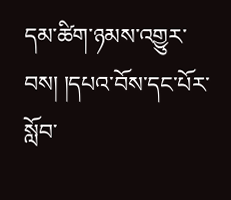དམ་ཚིག་ཉམས་འགྱུར་བས། །དཔའ་བོས་དང་པོར་སློབ་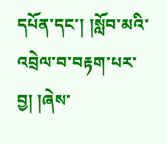དཔོན་དང་། །སློབ་མའི་འབྲེལ་བ་བརྟག་པར་བྱ། །ཞེས་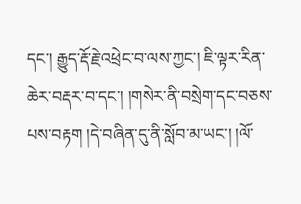དང་། རྒྱུད་རྡོ་རྗེ་འཕྲེང་བ་ལས་ཀྱང་། ཇི་ལྟར་རིན་ཆེར་བརྡར་བ་དང་། །གསེར་ནི་བསྲེག་དང་བཅས་པས་བརྟག །དེ་བཞིན་དུ་ནི་སློབ་མ་ཡང་། །ལོ་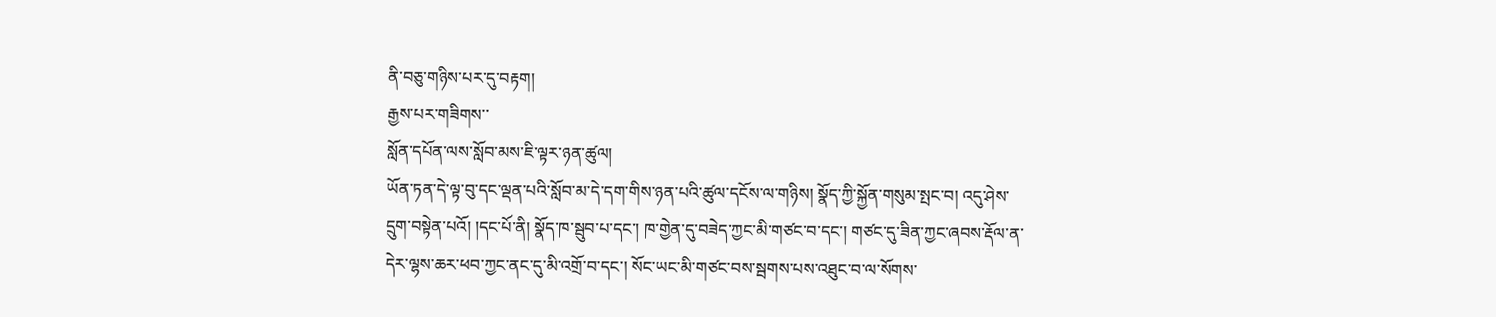ནི་བཅུ་གཉིས་པར་དུ་བརྟག།
རྒྱས་པར་གཟིགས་་
སློན་དཔོན་ལས་སློབ་མས་ཇི་ལྟར་ཉན་ཚུལ།
ཡོན་ཏན་དེ་ལྟ་བུ་དང་ལྡན་པའི་སློབ་མ་དེ་དག་གིས་ཉན་པའི་ཚུལ་དངོས་ལ་གཉིས། སྣོད་ཀྱི་སྐྱོན་གསུམ་སྤང་བ། འདུ་ཤེས་དྲུག་བསྟེན་པའོ། །དང་པོ་ནི། སྣོད་ཁ་སྦུབ་པ་དང་། ཁ་གྱེན་དུ་བཟེད་ཀྱང་མི་གཙང་བ་དང་། གཙང་དུ་ཟིན་ཀྱང་ཞབས་རྡོལ་ན་དེར་ལྷས་ཆར་ཕབ་ཀྱང་ནང་དུ་མི་འགྲོ་བ་དང་། སོང་ཡང་མི་གཙང་བས་སྦགས་པས་འཐུང་བ་ལ་སོགས་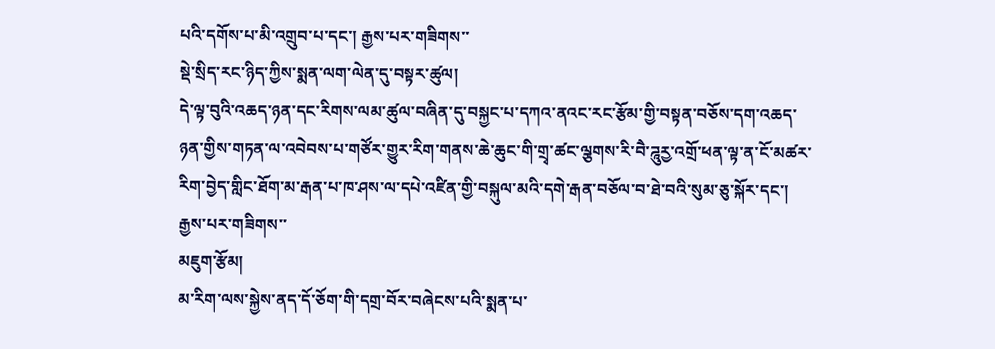པའི་དགོས་པ་མི་འགྲུབ་པ་དང་། རྒྱས་པར་གཟིགས་་
སྡེ་སྲིད་རང་ཉིད་ཀྱིས་སྨན་ལག་ལེན་དུ་བསྟར་ཚུལ།
དེ་ལྟ་བུའི་འཆད་ཉན་དང་རིགས་ལམ་ཚུལ་བཞིན་དུ་བསྐྱང་པ་དཀའ་ནའང་རང་རྩོམ་གྱི་བསྟན་བཅོས་དག་འཆད་ཉན་གྱིས་གཏན་ལ་འབེབས་པ་གཙོར་གྱུར་རིག་གནས་ཆེ་ཆུང་གི་གྲྭ་ཚང་ལྕགས་རི་བཻ་ཌཱུརྱ་འགྲོ་ཕན་ལྟ་ན་ངོ་མཚར་རིག་བྱེད་གླིང་ཐོག་མ་རྒན་པ་ཁ་ཤས་ལ་དཔེ་འཛིན་གྱི་བསྐུལ་མའི་དགེ་རྒན་བཅོལ་བ་ཐེ་བའི་སུམ་ཅུ་སྐོར་དང་། རྒྱས་པར་གཟིགས་་
མཇུག་རྩོམ།
མ་རིག་ལས་སྐྱེས་ནད་དོ་ཅོག་གི་དགྲ་བོར་བཞེངས་པའི་སྨན་པ་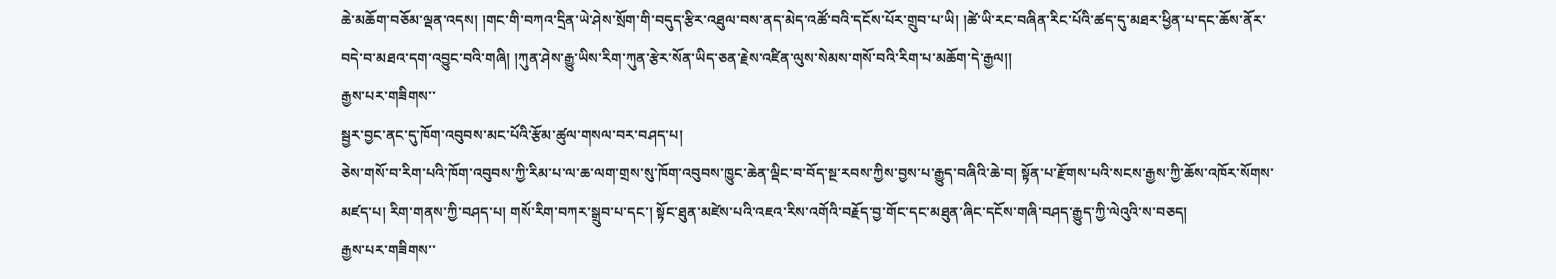ཆེ་མཆོག་བཅོམ་ལྡན་འདས། །གང་གི་བཀའ་དྲིན་ཡེ་ཤེས་སྲོག་གི་བདུད་རྩིར་འཐུལ་བས་ནད་མེད་འཚོ་བའི་དངོས་པོར་གྲུབ་པ་ཡི། །ཚེ་ཡི་རང་བཞིན་རིང་པོའི་ཚད་དུ་མཐར་ཕྱིན་པ་དང་ཆོས་ནོར་བདེ་བ་མཐའ་དག་འབྱུང་བའི་གཞི། །ཀུན་ཤེས་རྒྱུ་ཡིས་རིག་ཀུན་རྩེར་སོན་ཡིད་ཅན་རྗེས་འཛིན་ལུས་སེམས་གསོ་བའི་རིག་པ་མཆོག་དེ་རྒྱལ།།
རྒྱས་པར་གཟིགས་་
སྦྱར་བྱང་ནང་དུ་ཁོག་འབུབས་མང་པོའི་རྩོམ་ཚུལ་གསལ་བར་བཤད་པ།
ཅེས་གསོ་བ་རིག་པའི་ཁོག་འབུབས་ཀྱི་རིམ་པ་ལ་ཆ་ལག་གྲས་སུ་ཁོག་འབུབས་ཁྱུང་ཆེན་ལྡིང་བ་བོད་སྔ་རབས་ཀྱིས་བྱས་པ་རྒྱུད་བཞིའི་ཆེ་བ། སྟོན་པ་རྫོགས་པའི་སངས་རྒྱས་ཀྱི་ཆོས་འཁོར་སོགས་མཛད་པ། རིག་གནས་ཀྱི་བཤད་པ། གསོ་རིག་བཀར་སྒྲུབ་པ་དང་། སྟོང་ཐུན་མཛེས་པའི་འཇའ་རིས་འགོའི་བརྗོད་བྱ་གོང་དང་མཐུན་ཞིང་དངོས་གཞི་བཤད་རྒྱུད་ཀྱི་ལེའུའི་ས་བཅད།
རྒྱས་པར་གཟིགས་་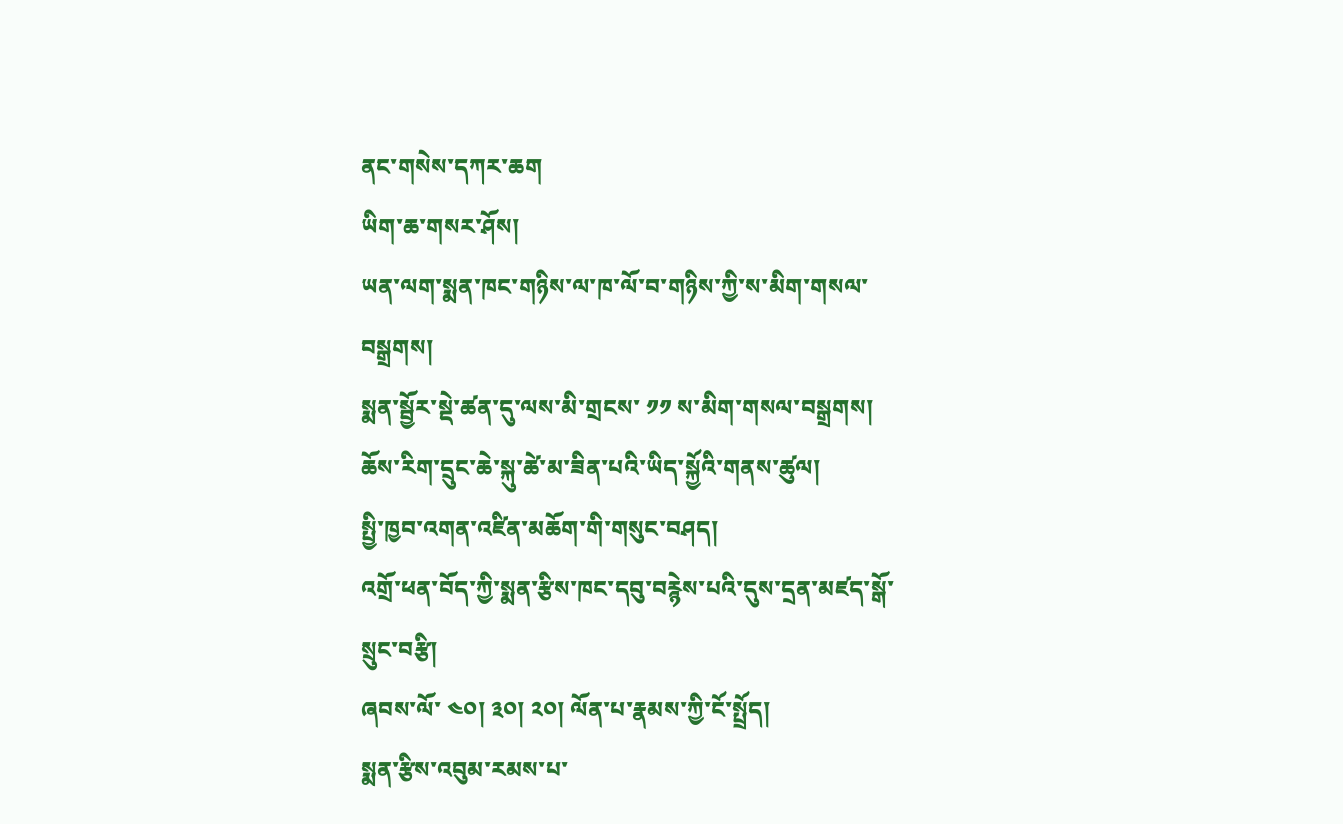ནང་གསེས་དཀར་ཆག
ཡིག་ཆ་གསར་ཤོས།
ཡན་ལག་སྨན་ཁང་གཉིས་ལ་ཁ་ལོ་བ་གཉིས་ཀྱི་ས་མིག་གསལ་བསྒྲགས།
སྨན་སྦྱོར་སྡེ་ཚན་དུ་ལས་མི་གྲངས་ ༡༡ ས་མིག་གསལ་བསྒྲགས།
ཆོས་རིག་དྲུང་ཆེ་སྐུ་ཚེ་མ་ཟིན་པའི་ཡིད་སྐྱོའི་གནས་ཚུལ།
སྤྱི་ཁྱབ་འགན་འཛིན་མཆོག་གི་གསུང་བཤད།
འགྲོ་ཕན་བོད་ཀྱི་སྨན་རྩིས་ཁང་དབུ་བརྙེས་པའི་དུས་དྲན་མཛད་སྒོ་སྲུང་བརྩི།
ཞབས་ལོ་ ༤༠། ༣༠། ༢༠། ལོན་པ་རྣམས་ཀྱི་ངོ་སྤྲོད།
སྨན་རྩིས་འབུམ་རམས་པ་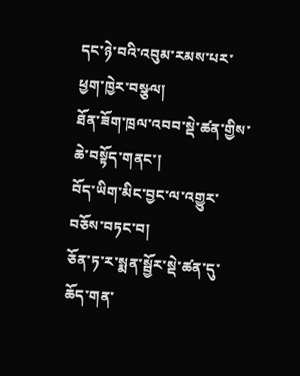དང་ཉེ་བའི་འབུམ་རམས་པར་ཕྱག་ཁྱེར་བསྩལ།
ཐོན་ཟོག་ཁྲལ་འབབ་སྡེ་ཚན་གྱིས་ཆེ་བསྟོད་གནང་།
བོད་ཡིག་མིང་བྱང་ལ་འགྱུར་བཅོས་བཏང་བ།
ཅོན་ཏ་ར་སྨན་སྦྱོར་སྡེ་ཚན་དུ་ཆོད་གན་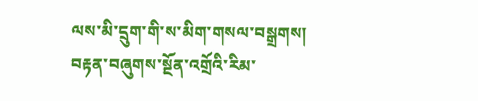ལས་མི་དྲུག་གི་ས་མིག་གསལ་བསྒྲགས།
བརྟན་བཞུགས་སྔོན་འགྲོའི་རིམ་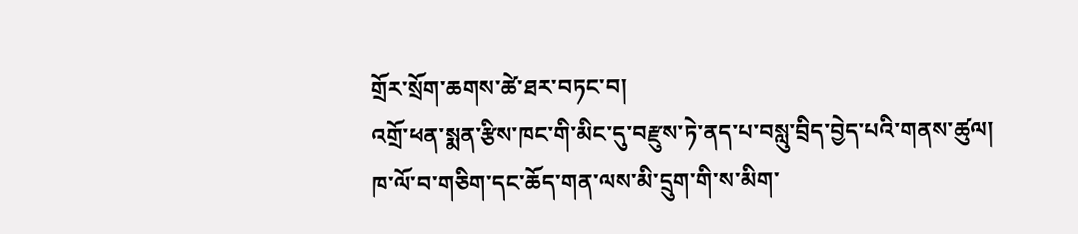གྲོར་སྲོག་ཆགས་ཚེ་ཐར་བཏང་བ།
འགྲོ་ཕན་སྨན་རྩིས་ཁང་གི་མིང་དུ་བརྫུས་ཏེ་ནད་པ་བསླུ་བྲིད་བྱེད་པའི་གནས་ཚུལ།
ཁ་ལོ་བ་གཅིག་དང་ཆོད་གན་ལས་མི་དྲུག་གི་ས་མིག་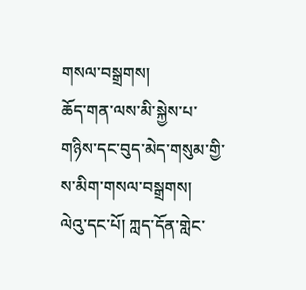གསལ་བསྒྲགས།
ཆོད་གན་ལས་མི་སྐྱེས་པ་གཉིས་དང་བུད་མེད་གསུམ་གྱི་ས་མིག་གསལ་བསྒྲགས།
ལེའུ་དང་པོ། ཀླད་དོན་གླེང་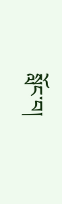སློང་བ།